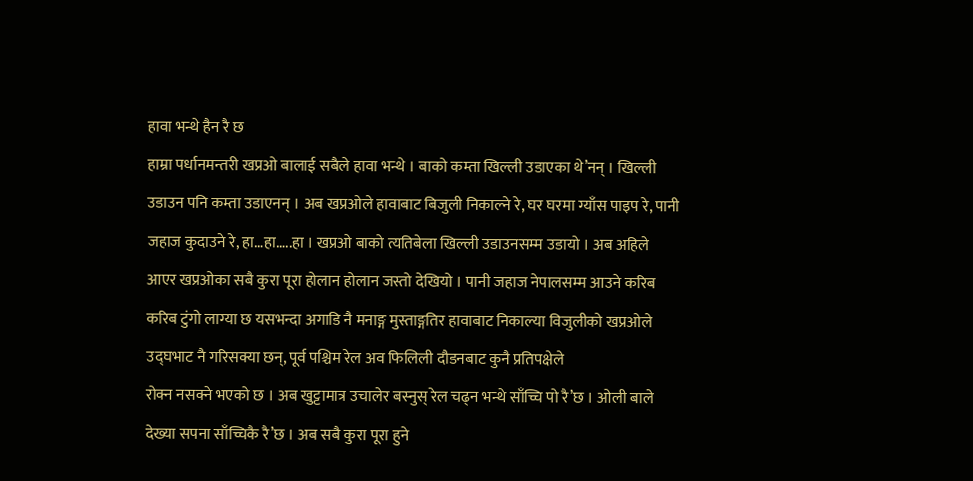हावा भन्थे हैन रै छ
हाम्रा पर्धानमन्तरी खप्रओ बालाई सबैले हावा भन्थे । बाको कम्ता खिल्ली उडाएका थे’नन् । खिल्ली उडाउन पनि कम्ता उडाएनन् । अब खप्रओले हावाबाट बिजुली निकाल्ने रे, घर घरमा ग्याँस पाइप रे, पानी जहाज कुदाउने रे, हा…हा…..हा । खप्रओ बाको त्यतिबेला खिल्ली उडाउनसम्म उडायो । अब अहिले आएर खप्रओका सबै कुरा पूरा होलान होलान जस्तो देखियो । पानी जहाज नेपालसम्म आउने करिब करिब टुंगो लाग्या छ यसभन्दा अगाडि नै मनाङ्ग मुस्ताङ्गतिर हावाबाट निकाल्या विजुलीको खप्रओले उद्घभाट नै गरिसक्या छन्, पूर्व पश्चिम रेल अव फिलिली दौडनबाट कुनै प्रतिपक्षेले
रोक्न नसक्ने भएको छ । अब खुट्टामात्र उचालेर बस्नुस् रेल चढ्न भन्थे साँच्चि पो रै’छ । ओली बाले देख्या सपना साँच्चिकै रै’छ । अब सबै कुरा पूरा हुने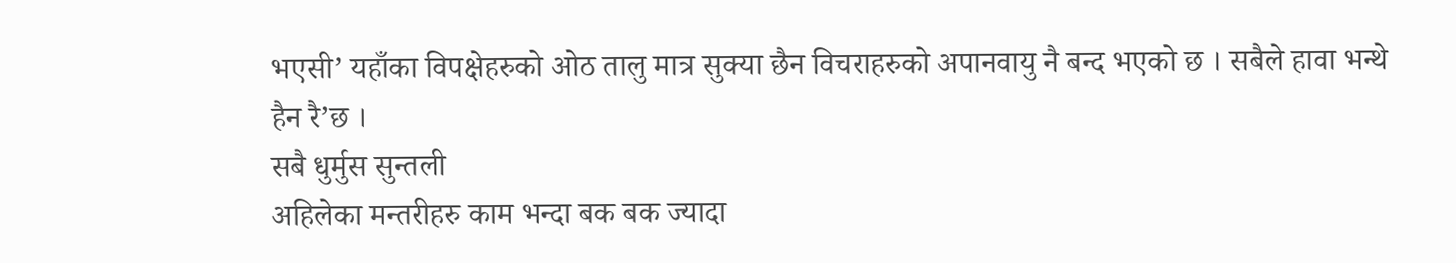भएसी’ यहाँका विपक्षेहरुको ओठ तालु मात्र सुक्या छैन विचराहरुको अपानवायु नै बन्द भएको छ । सबैले हावा भन्थे हैन रै’छ ।
सबै धुर्मुस सुन्तली
अहिलेका मन्तरीहरु काम भन्दा बक बक ज्यादा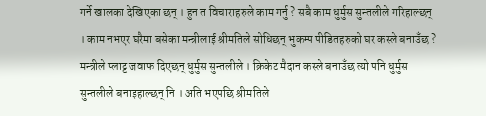गर्ने खालका देखिएका छन् । हुन त विचाराहरुले काम गर्नु ? सबै काम धुर्मुस सुन्तलीले गरिहाल्छन् । काम नभएर घरैमा बसेका मन्त्रीलाई श्रीमतिले सोधिछन् भुकम्प पीडितहरुको घर कस्ले बनाउँछ ? मन्त्रीले प्लाट्ट जवाफ दिएछन् धुर्मुस सुन्तलीले । क्रिकेट मैदान कस्ले बनाउँछ त्यो पनि धुर्मुस सुन्तलीले बनाइहाल्छन् नि । अति भएपछि श्रीमतिले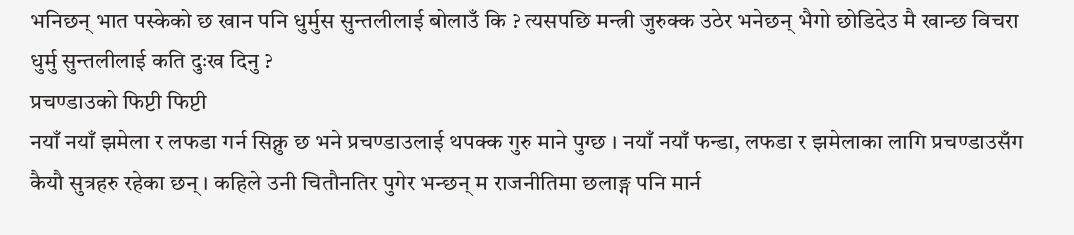भनिछन् भात पस्केको छ खान पनि धुर्मुस सुन्तलीलाई बोलाउँ कि ? त्यसपछि मन्त्री जुरुक्क उठेर भनेछन् भैगो छोडिदेउ मै खान्छ विचरा धुर्मु सुन्तलीलाई कति दुःख दिनु ?
प्रचण्डाउको फिप्टी फिप्टी
नयाँ नयाँ झमेला र लफडा गर्न सिक्नु छ भने प्रचण्डाउलाई थपक्क गुरु माने पुग्छ । नयाँ नयाँ फन्डा, लफडा र झमेलाका लागि प्रचण्डाउसँग कैयौ सुत्रहरु रहेका छन् । कहिले उनी चितौनतिर पुगेर भन्छन् म राजनीतिमा छलाङ्ग पनि मार्न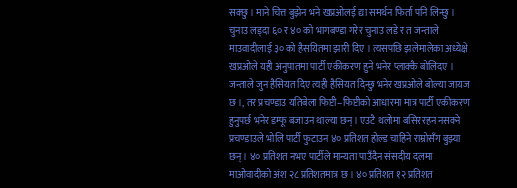सक्छु । माने चित्त बुझेन भने खप्रओलई द्या समर्थन फिर्ता पनि लिन्छु । चुनाउ लड्दा ६० र ४० को भागबण्डा गरेर चुनाउ लडे र त जन्ताले माउवादीलाई ३० को हैसयितमा झारी दिए । त्यसपछि झलेमालेका अध्येक्षे खप्रओले यही अनुपातमा पार्टी एकीकरण हुने भनेर प्लाक्कै बोलिदए । जन्ताले जुन हैसियत दिए त्यही हैसियत दिन्छु भनेर खप्रओले बोल्या जायज छ ।, तर प्रचण्डाउ यतिबेला फिप्टी–फिप्टीको आधारमा मात्र पार्टी एकीकरण हुनुपर्छ भनेर डम्फू बजाउन थाल्या छन् । एउटै थलोमा बसिररहन नसक्ने प्रचण्डाउले भोलि पार्टी फुटाउन ४० प्रतिशत होल्ड चाहिने राम्रोसँग बुझ्या छन् । ४० प्रतिशत नभए पार्टीले मान्यता पाउँदैन संसदीय दलमा माओवादीको अंश २८ प्रतिशतमात्र छ । ४० प्रतिशत १२ प्रतिशत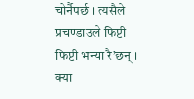चोर्नैपर्छ । त्यसैले प्रचण्डाउले फिप्टी फिप्टी भन्या रै’छन् । क्या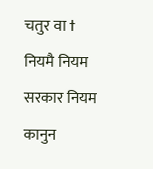चतुर वा †
नियमै नियम
सरकार नियम कानुन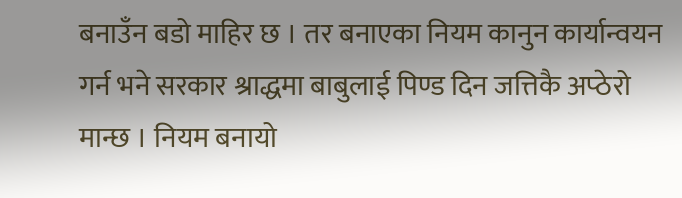बनाउँन बडो माहिर छ । तर बनाएका नियम कानुन कार्यान्वयन गर्न भने सरकार श्राद्धमा बाबुलाई पिण्ड दिन जत्तिकै अप्ठेरो मान्छ । नियम बनायो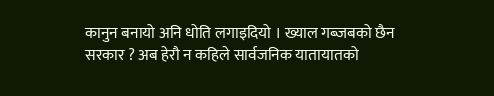कानुन बनायो अनि धोति लगाइदियो । ख्याल गब्जबको छैन
सरकार ? अब हेरौ न कहिले सार्वजनिक यातायातको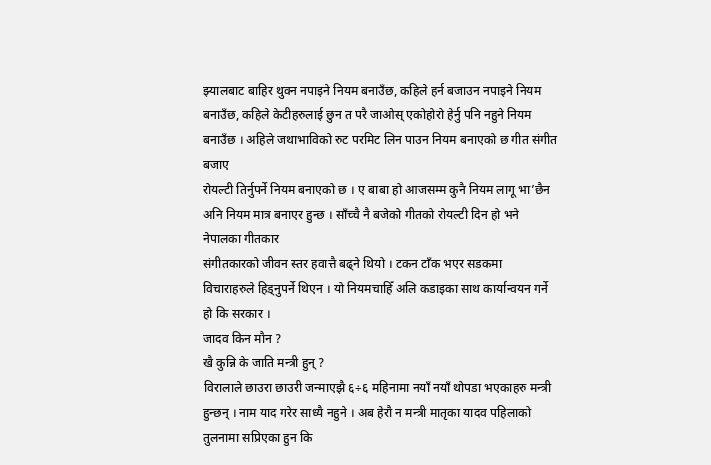झ्यालबाट बाहिर थुक्न नपाइने नियम बनाउँछ, कहिले हर्न बजाउन नपाइने नियम बनाउँछ, कहिले केटीहरुलाई छुन त परै जाओस् एकोहोरो हेर्नु पनि नहुने नियम बनाउँछ । अहिले जथाभाविको रुट परमिट लिन पाउन नियम बनाएको छ गीत संगीत बजाए
रोयल्टी तिर्नुपर्ने नियम बनाएको छ । ए बाबा हो आजसम्म कुनै नियम लागू भा’छैन अनि नियम मात्र बनाएर हुन्छ । साँच्चै नै बजेको गीतको रोयल्टी दिन हो भने नेपालका गीतकार
संगीतकारको जीवन स्तर हवात्तै बढ्ने थियो । टकन टाँक भएर सडकमा
विचाराहरुले हिड्नुपर्ने थिएन । यो नियमचाहिँ अलि कडाइका साथ कार्यान्वयन गर्ने हो कि सरकार ।
जादव किन मौन ?
खै कुन्नि के जाति मन्त्री हुन् ?
विरालाले छाउरा छाउरी जन्माएझै ६÷६ महिनामा नयाँ नयाँ थोपडा भएकाहरु मन्त्री हुन्छन् । नाम याद गरेर साध्यै नहुने । अब हेरौ न मन्त्री मातृका यादव पहिलाको तुलनामा सप्रिएका हुन कि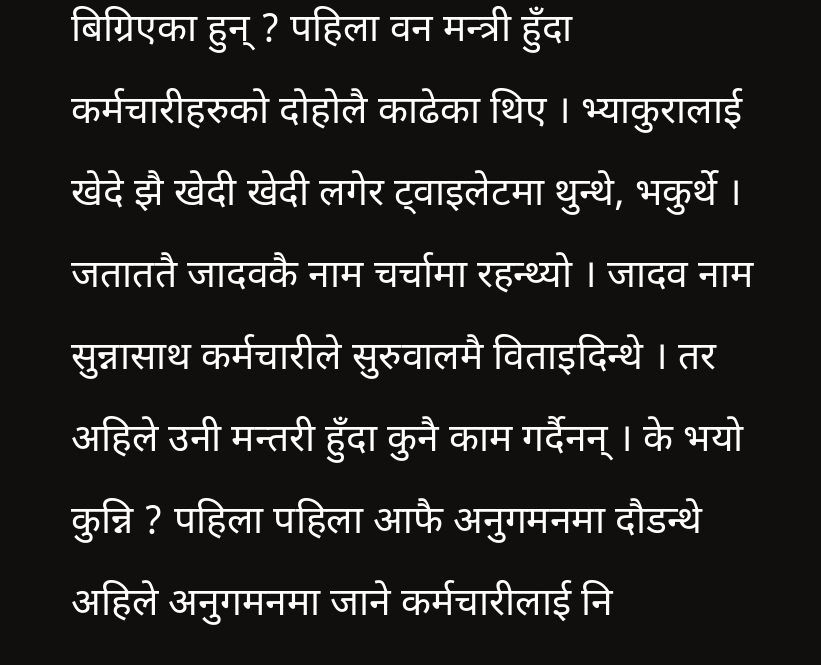बिग्रिएका हुन् ? पहिला वन मन्त्री हुँदा कर्मचारीहरुको दोहोलै काढेका थिए । भ्याकुरालाई खेदे झै खेदी खेदी लगेर ट्वाइलेटमा थुन्थे, भकुर्थे । जताततै जादवकै नाम चर्चामा रहन्थ्यो । जादव नाम सुन्नासाथ कर्मचारीले सुरुवालमै विताइदिन्थे । तर अहिले उनी मन्तरी हुँदा कुनै काम गर्दैनन् । के भयो कुन्नि ? पहिला पहिला आफै अनुगमनमा दौडन्थे अहिले अनुगमनमा जाने कर्मचारीलाई नि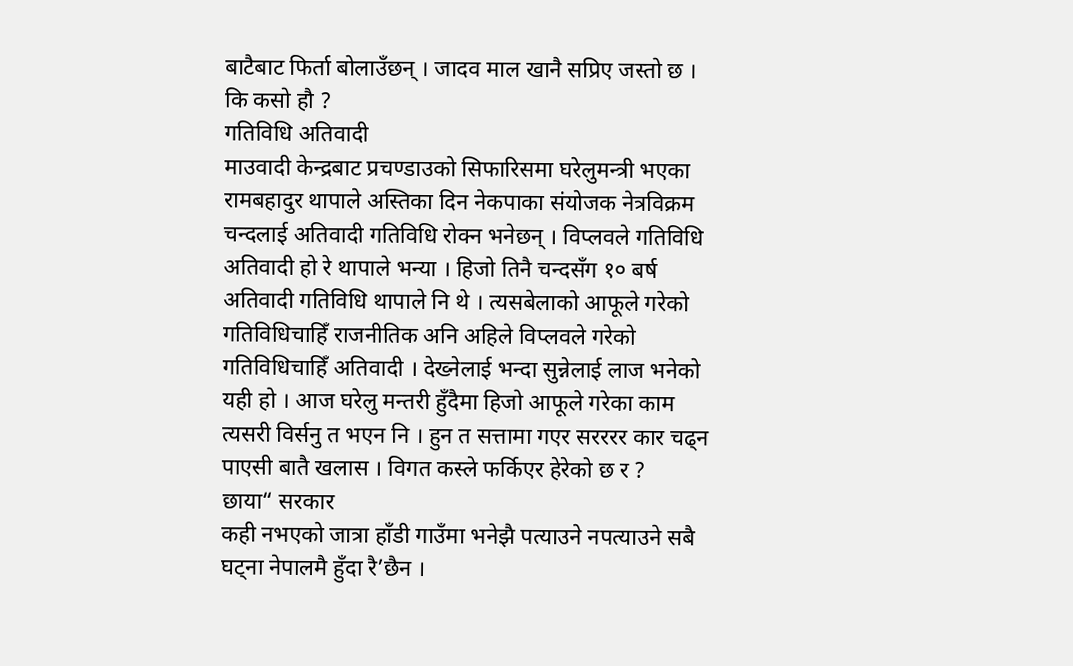बाटैबाट फिर्ता बोलाउँछन् । जादव माल खानै सप्रिए जस्तो छ । कि कसो हौ ?
गतिविधि अतिवादी
माउवादी केन्द्रबाट प्रचण्डाउको सिफारिसमा घरेलुमन्त्री भएका रामबहादुर थापाले अस्तिका दिन नेकपाका संयोजक नेत्रविक्रम चन्दलाई अतिवादी गतिविधि रोक्न भनेछन् । विप्लवले गतिविधि अतिवादी हो रे थापाले भन्या । हिजो तिनै चन्दसँग १० बर्ष अतिवादी गतिविधि थापाले नि थे । त्यसबेलाको आफूले गरेको गतिविधिचाहिँ राजनीतिक अनि अहिले विप्लवले गरेको गतिविधिचाहिँ अतिवादी । देख्नेलाई भन्दा सुन्नेलाई लाज भनेको यही हो । आज घरेलु मन्तरी हुँदैमा हिजो आफूले गरेका काम त्यसरी विर्सनु त भएन नि । हुन त सत्तामा गएर सरररर कार चढ्न पाएसी बातै खलास । विगत कस्ले फर्किएर हेरेको छ र ?
छाया“ सरकार
कही नभएको जात्रा हाँडी गाउँमा भनेझै पत्याउने नपत्याउने सबै घट्ना नेपालमै हुँदा रै’छैन ।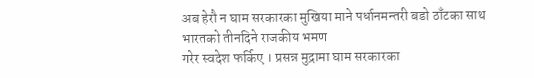अब हेरौ न घाम सरकारका मुखिया माने पर्धानमन्तरी बडो ठाँटका साथ
भारतको तीनदिने राजकीय भमण
गरेर स्वदेश फर्किए । प्रसन्न मुद्रामा घाम सरकारका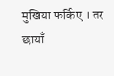मुखिया फर्किए । तर छायाँ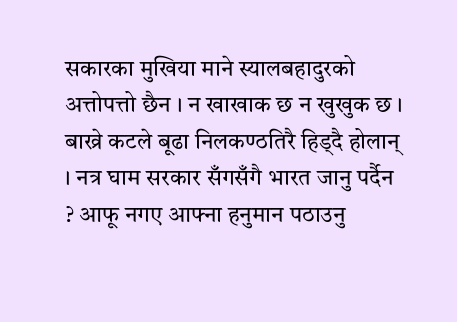सकारका मुखिया माने स्यालबहादुरको अत्तोपत्तो छैन । न खाखाक छ न खुखुक छ । बाख्रे कटले बूढा निलकण्ठतिरै हिड्दै होलान् । नत्र घाम सरकार सँगसँगै भारत जानु पर्दैन ? आफू नगए आफ्ना हनुमान पठाउनु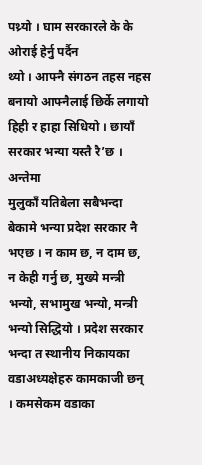पथ्र्यो । घाम सरकारले के के ओराई हेर्नु पर्दैन
थ्यो । आफ्नै संगठन तहस नहस बनायो आफ्नैलाई छिर्के लगायो हिही र हाहा सिधियो । छायाँ सरकार भन्या यस्तै रै’छ ।
अन्तेमा
मुलुकाँ यतिबेला सबैभन्दा बेकामे भन्या प्रदेश सरकार नै भएछ । न काम छ, न दाम छ, न केही गर्नु छ, मुख्ये मन्त्री भन्यो, सभामुख भन्यो, मन्त्री भन्यो सिद्धियो । प्रदेश सरकार भन्दा त स्थानीय निकायका वडाअध्यक्षेहरु कामकाजी छन् । कमसेकम वडाका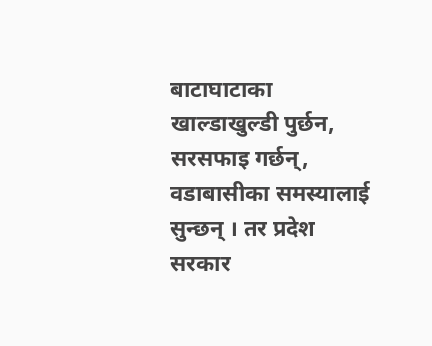बाटाघाटाका खाल्डाखुल्डी पुर्छन, सरसफाइ गर्छन्, वडाबासीका समस्यालाई सुन्छन् । तर प्रदेश सरकार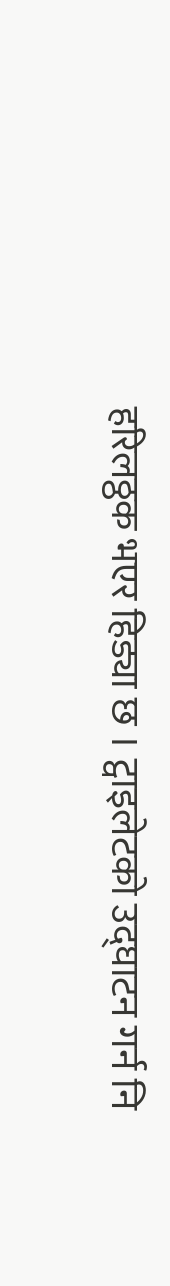हरिलठ्ठक भएर हिड्या छ । ट्वाइलेटको उद्घाटन गर्न नि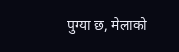पुग्या छ, मेलाको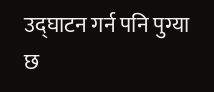उद्घाटन गर्न पनि पुग्या छ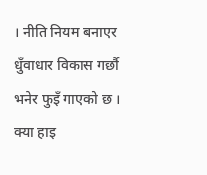। नीति नियम बनाएर धुँवाधार विकास गर्छौ भनेर फुइँ गाएको छ । क्या हाइ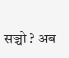सञ्चो ? अब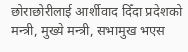छोराछोरीलाई आर्शीवाद दिँदा प्रदेशको मन्त्री, मुख्ये मन्त्री, सभामुख भएस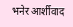भनेर आर्शीवाद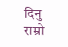दिनु राम्रो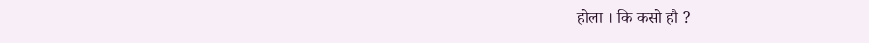होला । कि कसो हौ ?